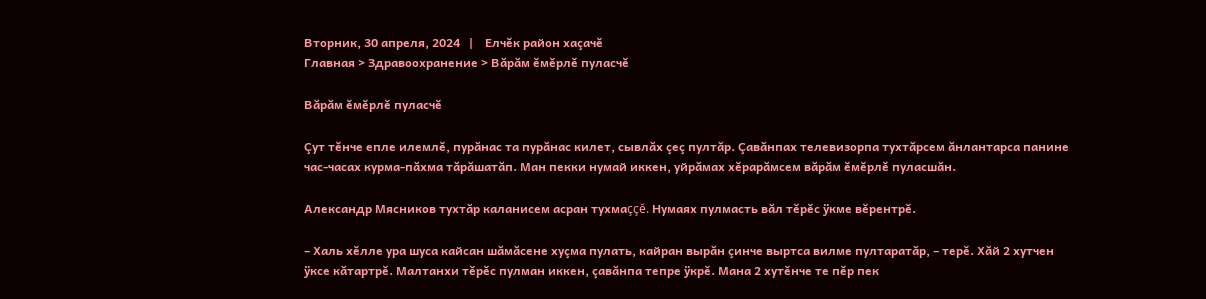Вторник, 30 апреля, 2024   |    Елчĕк район хаçачĕ
Главная > Здравоохранение > Вăрăм ĕмĕрлĕ пуласчĕ

Вăрăм ĕмĕрлĕ пуласчĕ

Çут тĕнче епле илемлĕ, пурăнас та пурăнас килет, сывлăх çеç пултăр. Çавăнпах телевизорпа тухтăрсем ăнлантарса панине час-часах курма-пăхма тăрăшатăп. Ман пекки нумай иккен, уйрăмах хĕрарăмсем вăрăм ĕмĕрлĕ пуласшăн.

Александр Мясников тухтăр каланисем асран тухмаççĕ. Нумаях пулмасть вăл тĕрĕс ÿкме вĕрентрĕ.

– Халь хĕлле ура шуса кайсан шăмăсене хуçма пулать, кайран вырăн çинче выртса вилме пултаратăр, – терĕ. Хăй 2 хутчен ÿксе кăтартрĕ. Малтанхи тĕрĕс пулман иккен, çавăнпа тепре ÿкрĕ. Мана 2 хутĕнче те пĕр пек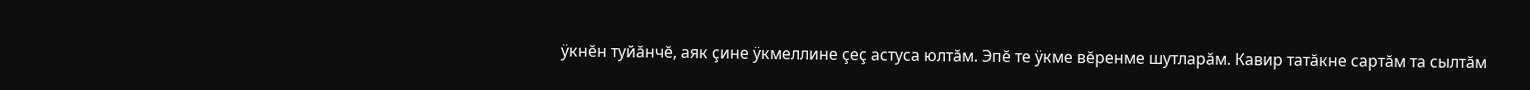ÿкнĕн туйăнчĕ, аяк çине ÿкмеллине çеç астуса юлтăм. Эпĕ те ÿкме вĕренме шутларăм. Кавир татăкне сартăм та сылтăм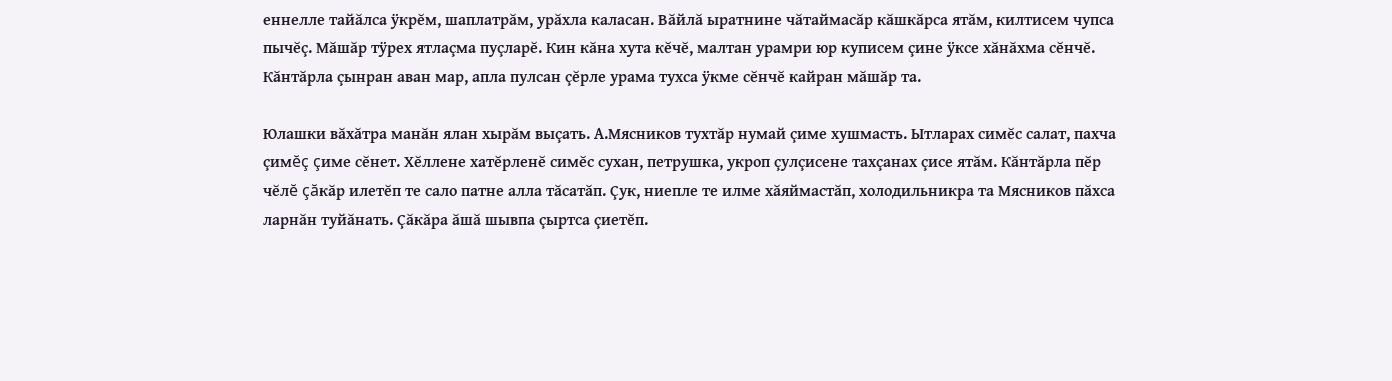еннелле тайăлса ÿкрĕм, шаплатрăм, урăхла каласан. Вăйлă ыратнине чăтаймасăр кăшкăрса ятăм, килтисем чупса пычĕç. Мăшăр тÿрех ятлаçма пуçларĕ. Кин кăна хута кĕчĕ, малтан урамри юр куписем çине ÿксе хăнăхма сĕнчĕ. Кăнтăрла çынран аван мар, апла пулсан çĕрле урама тухса ÿкме сĕнчĕ кайран мăшăр та.

Юлашки вăхăтра манăн ялан хырăм выçать. А.Мясников тухтăр нумай çиме хушмасть. Ытларах симĕс салат, пахча çимĕç çиме сĕнет. Хĕллене хатĕрленĕ симĕс сухан, петрушка, укроп çулçисене тахçанах çисе ятăм. Кăнтăрла пĕр чĕлĕ çăкăр илетĕп те сало патне алла тăсатăп. Çук, ниепле те илме хăяймастăп, холодильникра та Мясников пăхса ларнăн туйăнать. Çăкăра ăшă шывпа çыртса çиетĕп.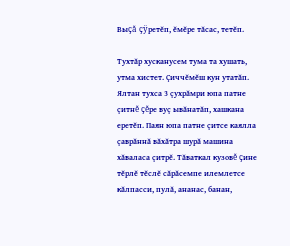Выçă çÿретĕп, ĕмĕре тăсас, тетĕп.

Тухтăр хусканусем тума та хушать, утма хистет. Çиччĕмĕш кун утатăп. Ялтан тухса 3 çухрăмри юпа патне çитнĕ çĕре вуç ывăнатăп, хашкана еретĕп. Паян юпа патне çитсе каялла çаврăннă вăхăтра шурă машина хăваласа çитрĕ. Тăваткал кузовĕ çине тĕрлĕ тĕслĕ сăрăсемпе илемлетсе кăлпасси, пулă, ананас, банан,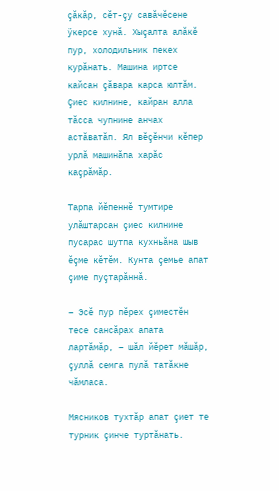çăкăр, сĕт-çу савăчĕсене ÿкерсе хунă. Хыçалта алăкĕ пур, холодильник пекех курăнать. Машина иртсе кайсан çăвара карса юлтăм. Çиес килнине, кайран алла тăсса чупнине анчах астăватăп. Ял вĕçĕнчи кĕпер урлă машинăпа харăс каçрăмăр.

Тарпа йĕпеннĕ тумтире улăштарсан çиес килнине пусарас шутпа кухньăна шыв ĕçме кĕтĕм. Кунта çемье апат çиме пуçтарăннă.

– Эсĕ пур пĕрех çиместĕн тесе сансăрах апата лартăмăр, – шăл йĕрет мăшăр, çуллă семга пулă татăкне чăмласа.

Мясников тухтăр апат çиет те турник çинче туртăнать.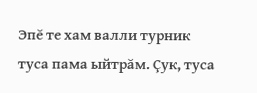Эпĕ те хам валли турник туса пама ыйтрăм. Çук, туса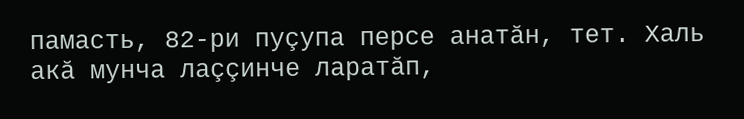памасть, 82-ри пуçупа персе анатăн, тет. Халь акă мунча лаççинче ларатăп,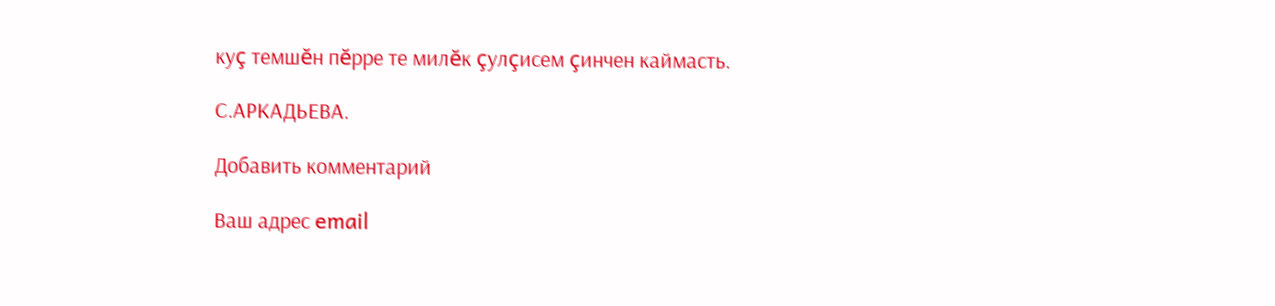куç темшĕн пĕрре те милĕк çулçисем çинчен каймасть.

С.АРКАДЬЕВА.

Добавить комментарий

Ваш адрес email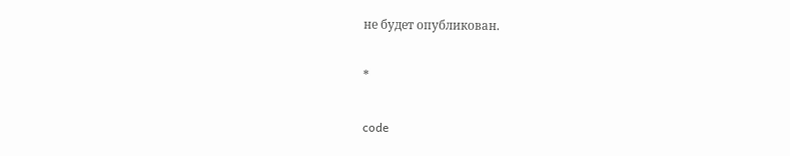не будет опубликован.

*

code